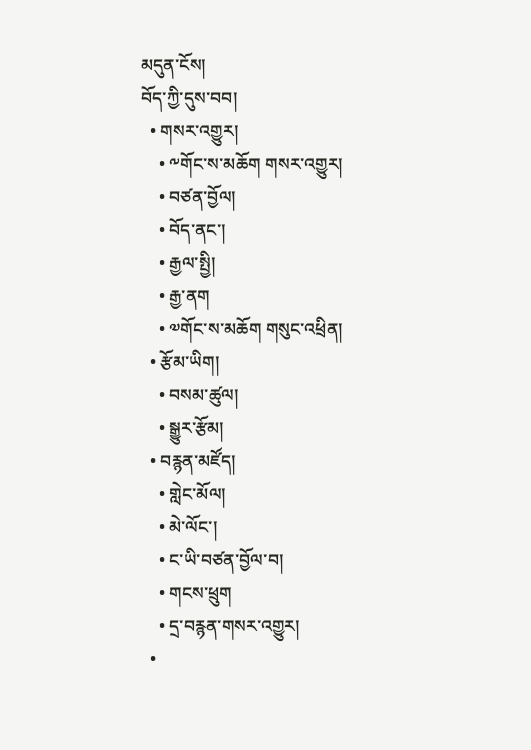མདུན་ངོས།
བོད་ཀྱི་དུས་བབ།
  • གསར་འགྱུར།
    • ༸གོང་ས་མཆོག གསར་འགྱུར།
    • བཙན་བྱོལ།
    • བོད་ནང་།
    • རྒྱལ་སྤྱི།
    • རྒྱ་ནག
    • ༧གོང་ས་མཆོག གསུང་འཕྲིན།
  • རྩོམ་ཡིག།
    • བསམ་ཚུལ།
    • སྒྱུར་རྩོམ།
  • བརྙན་མཛོད།
    • གླེང་མོལ།
    • མེ་ལོང་།
    • ང་ཡི་བཙན་བྱོལ་བ།
    • གངས་ཕྲུག
    • དྲ་བརྙན་གསར་འགྱུར།
  •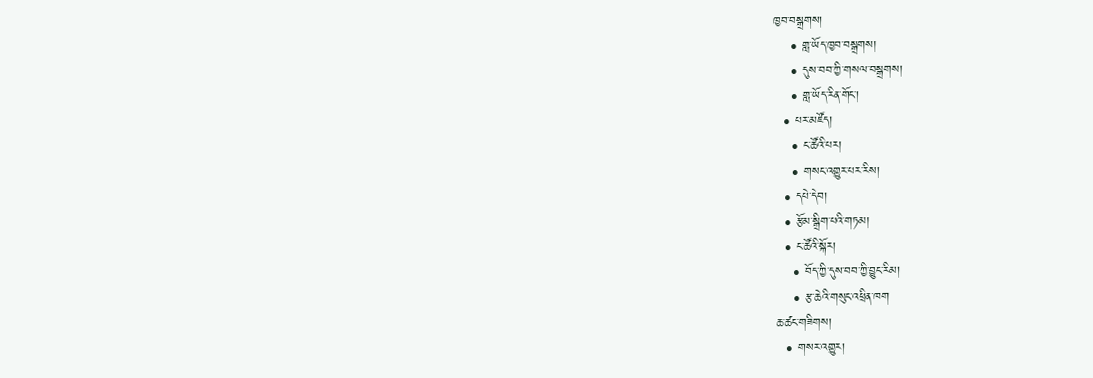ཁྱབ་བསྒྲགས།
    • གླ་ཡོད་ཁྱབ་བསྒྲགས།
    • དུས་བབ་ཀྱི་གསལ་བསྒྲགས།
    • གླ་ཡོད་རིན་གོང་།
  • པར་མཛོད།
    • ང་ཚོའི་པར།
    • གསང་འགྱུར་པར་རིས།
  • དཔེ་དེབ།
  • རྩོམ་སྒྲིག་པའི་གཏམ།
  • ང་ཚོའི་སྐོར།
    • བོད་ཀྱི་དུས་བབ་ཀྱི་བྱུང་རིམ།
    • རྩ་ཆེའི་གསུང་འཕྲིན་ཁག
ཆ་ཚང་གཟིགས།
  • གསར་འགྱུར།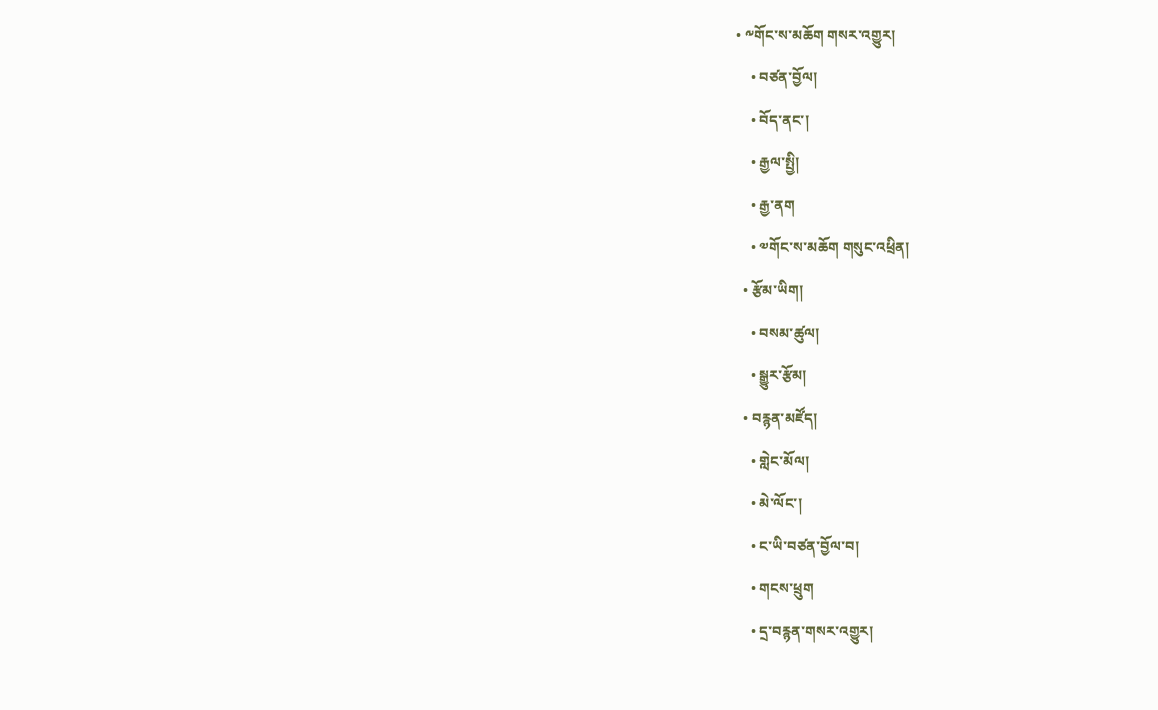• ༸གོང་ས་མཆོག གསར་འགྱུར།
    • བཙན་བྱོལ།
    • བོད་ནང་།
    • རྒྱལ་སྤྱི།
    • རྒྱ་ནག
    • ༧གོང་ས་མཆོག གསུང་འཕྲིན།
  • རྩོམ་ཡིག།
    • བསམ་ཚུལ།
    • སྒྱུར་རྩོམ།
  • བརྙན་མཛོད།
    • གླེང་མོལ།
    • མེ་ལོང་།
    • ང་ཡི་བཙན་བྱོལ་བ།
    • གངས་ཕྲུག
    • དྲ་བརྙན་གསར་འགྱུར།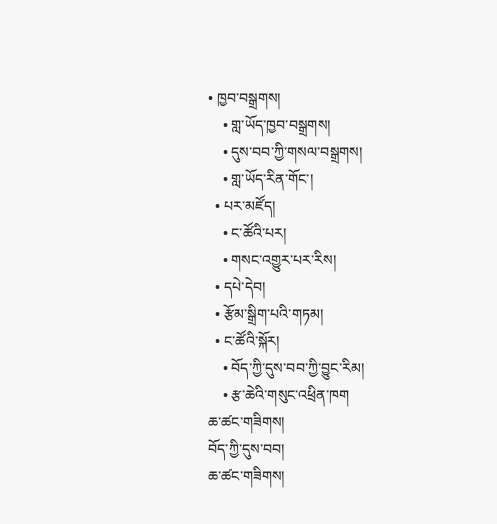• ཁྱབ་བསྒྲགས།
    • གླ་ཡོད་ཁྱབ་བསྒྲགས།
    • དུས་བབ་ཀྱི་གསལ་བསྒྲགས།
    • གླ་ཡོད་རིན་གོང་།
  • པར་མཛོད།
    • ང་ཚོའི་པར།
    • གསང་འགྱུར་པར་རིས།
  • དཔེ་དེབ།
  • རྩོམ་སྒྲིག་པའི་གཏམ།
  • ང་ཚོའི་སྐོར།
    • བོད་ཀྱི་དུས་བབ་ཀྱི་བྱུང་རིམ།
    • རྩ་ཆེའི་གསུང་འཕྲིན་ཁག
ཆ་ཚང་གཟིགས།
བོད་ཀྱི་དུས་བབ།
ཆ་ཚང་གཟིགས།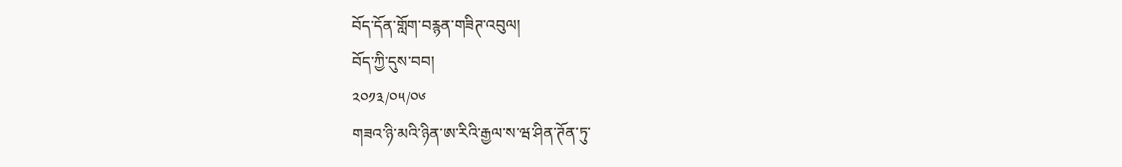བོད་དོན་གློག་བརྙན་གཟིཊ་འབུལ།
བོད་ཀྱི་དུས་བབ།
༢༠༡༣/༠༥/༠༦
གཟའ་ཉི་མའི་ཉིན་ཨ་རིའི་རྒྱལ་ས་ཝ་ཤིན་ཊོན་ཏུ་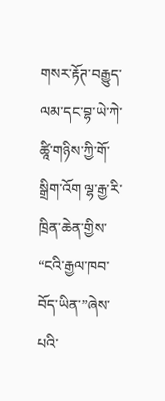གསར་རྟོཊ་བརྒྱུད་ལམ་དང་བྷ་ཡེ་ཀེ་ཚཱི་གཉིས་ཀྱི་གོ་སྒྲིག་འོག ལྷ་རྒྱ་རི་ཁྲིན་ཆེན་གྱིས་ “ངའི་རྒྱལ་ཁབ་བོད་ཡིན་”ཞེས་པའི་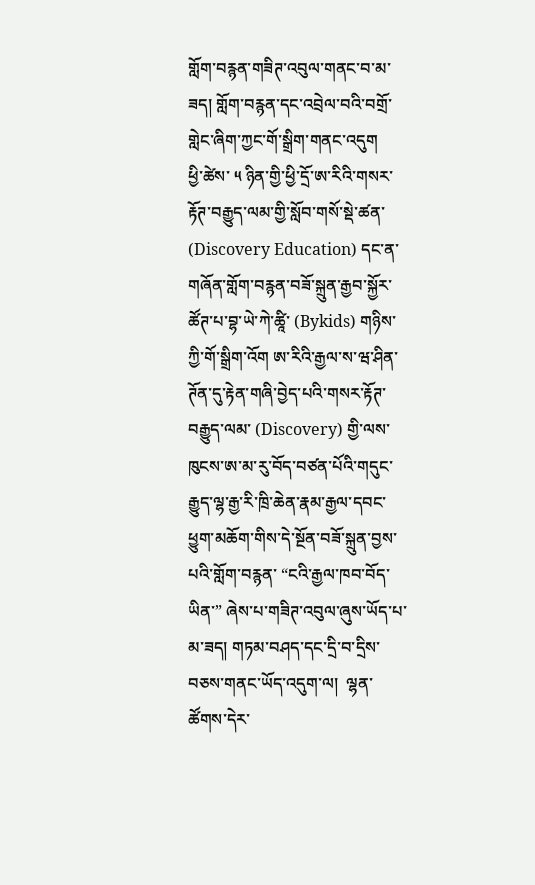གློག་བརྙན་གཟིཊ་འབུལ་གནང་བ་མ་ཟད། གློག་བརྙན་དང་འབྲེལ་བའི་བགྲོ་གླེང་ཞིག་ཀྱང་གོ་སྒྲིག་གནང་འདུག
ཕྱི་ཚེས་ ༥ ཉིན་གྱི་ཕྱི་དྲོ་ཨ་རིའི་གསར་རྟོཊ་བརྒྱུད་ལམ་གྱི་སློབ་གསོ་སྡེ་ཚན་ (Discovery Education) དང་ན་གཞོན་གློག་བརྙན་བཟོ་སྐྲུན་རྒྱབ་སྐྱོར་ཚོཊ་པ་བྷ་ཡེ་ཀེ་ཚཱི་ (Bykids) གཉིས་ཀྱི་གོ་སྒྲིག་འོག ཨ་རིའི་རྒྱལ་ས་ཝ་ཤིན་ཊོན་དུ་རྟེན་གཞི་བྱེད་པའི་གསར་རྟོཊ་བརྒྱུད་ལམ་ (Discovery) གྱི་ལས་ཁུངས་ཨ་མ་རུ་བོད་བཙན་པོའི་གདུང་རྒྱུད་ལྷ་རྒྱ་རི་ཁྲི་ཆེན་རྣམ་རྒྱལ་དབང་ཕྱུག་མཆོག་གིས་དེ་སྔོན་བཟོ་སྐྲུན་བྱས་པའི་གློག་བརྙན་ “ངའི་རྒྱལ་ཁབ་བོད་ཡིན་” ཞེས་པ་གཟིཊ་འབུལ་ཞུས་ཡོད་པ་མ་ཟད། གཏམ་བཤད་དང་དྲི་བ་དྲིས་བཅས་གནང་ཡོད་འདུག་ལ།  ལྷན་ཚོགས་དེར་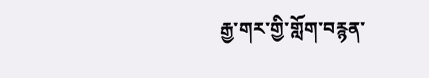རྒྱ་གར་གྱི་གློག་བརྙན་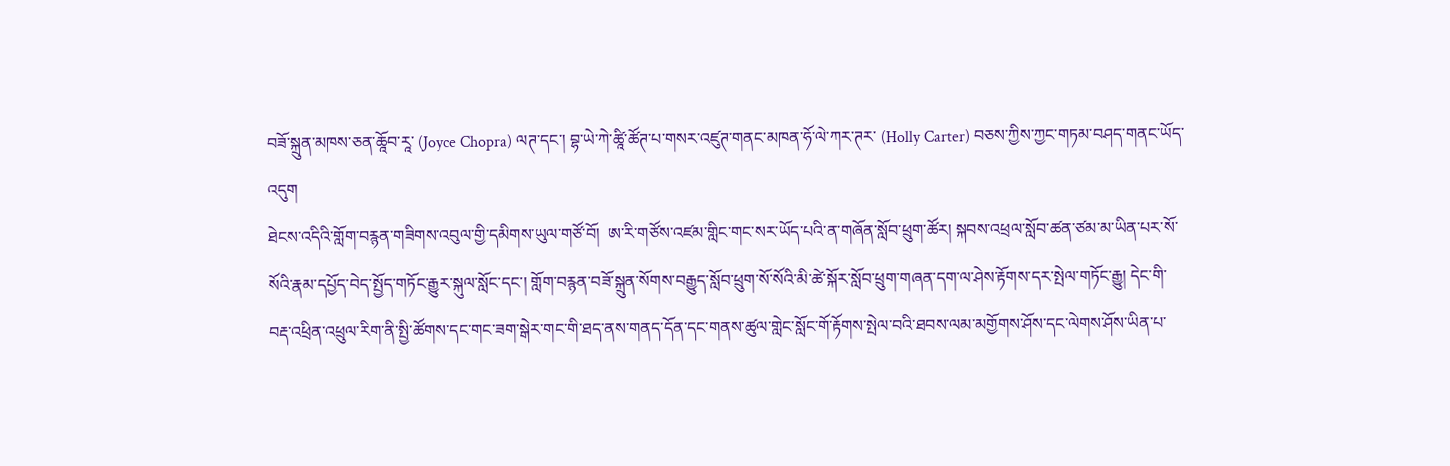བཟོ་སྐྲུན་མཁས་ཅན་ཆཱོབ་རཱ་ (Joyce Chopra) ལཊ་དང་། བྷ་ཡེ་ཀེ་ཚཱི་ཚོཊ་པ་གསར་འཛུཊ་གནང་མཁན་ཧོ་ལེ་ཀར་ཊར་ (Holly Carter) བཅས་ཀྱིས་ཀྱང་གཏམ་བཤད་གནང་ཡོད་འདུག
ཐེངས་འདིའི་གློག་བརྙན་གཟིགས་འབུལ་གྱི་དམིགས་ཡུལ་གཙོ་བོ།  ཨ་རི་གཙོས་འཛམ་གླིང་གང་སར་ཡོད་པའི་ན་གཞོན་སློབ་ཕྲུག་ཚོར། སྐབས་འཕྲལ་སློབ་ཚན་ཙམ་མ་ཡིན་པར་སོ་སོའི་རྣམ་དཔྱོད་བེད་སྤྱོད་གཏོང་རྒྱུར་སྐུལ་སློང་དང་། གློག་བརྙན་བཟོ་སྐྲུན་སོགས་བརྒྱུད་སློབ་ཕྲུག་སོ་སོའི་མི་ཚེ་སྐོར་སློབ་ཕྲུག་གཞན་དག་ལ་ཤེས་རྟོགས་དར་སྤེལ་གཏོང་རྒྱུ། དེང་གི་བརྡ་འཕྲིན་འཕྲུལ་རིག་ནི་སྤྱི་ཚོགས་དང་གང་ཟག་སྒེར་གང་གི་ཐད་ནས་གནད་དོན་དང་གནས་ཚུལ་གླེང་སློང་གོ་རྟོགས་སྤེལ་བའི་ཐབས་ལམ་མགྱོགས་ཤོས་དང་ལེགས་ཤོས་ཡིན་པ་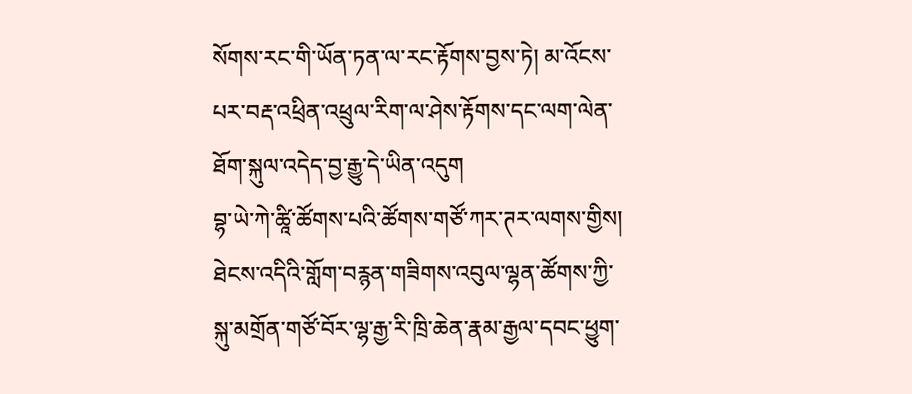སོགས་རང་གི་ཡོན་ཏན་ལ་རང་རྟོགས་བྱས་ཏེ། མ་འོངས་པར་བརྡ་འཕྲིན་འཕྲུལ་རིག་ལ་ཤེས་རྟོགས་དང་ལག་ལེན་ཐོག་སྐུལ་འདེད་བྱ་རྒྱུ་དེ་ཡིན་འདུག
བྷ་ཡེ་ཀེ་ཚཱི་ཚོགས་པའི་ཚོགས་གཙོ་ཀར་ཊར་ལགས་གྱིས། ཐེངས་འདིའི་གློག་བརྙན་གཟིགས་འབུལ་ལྷན་ཚོགས་ཀྱི་སྐུ་མགྲོན་གཙོ་བོར་ལྷ་རྒྱ་རི་ཁྲི་ཆེན་རྣམ་རྒྱལ་དབང་ཕྱུག་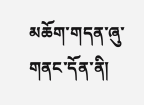མཆོག་གདན་ཞུ་གནང་དོན་ནི།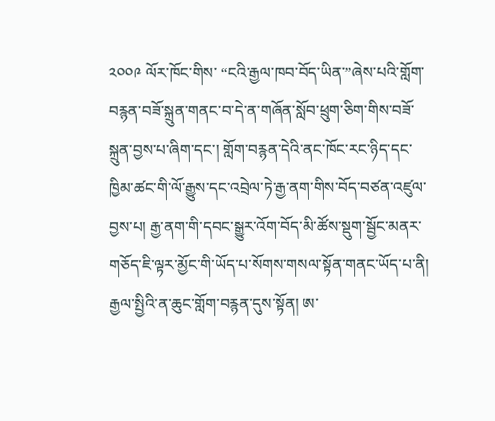༢༠༠༩ ལོར་ཁོང་གིས་ “ངའི་རྒྱལ་ཁབ་བོད་ཡིན་”ཞེས་པའི་གློག་བརྙན་བཟོ་སྐྲུན་གནང་བ་དེ་ན་གཞོན་སློབ་ཕྲུག་ཅིག་གིས་བཟོ་སྐྲུན་བྱས་པ་ཞིག་དང་། གློག་བརྙན་དེའི་ནང་ཁོང་རང་ཉིད་དང་ཁྱིམ་ཚང་གི་ལོ་རྒྱུས་དང་འབྲེལ་ཏེ་རྒྱ་ནག་གིས་བོད་བཙན་འཛུལ་བྱས་པ། རྒྱ་ནག་གི་དབང་སྒྱུར་འོག་བོད་མི་ཚོས་སྡུག་སྦྱོང་མནར་གཅོད་ཇི་ལྟར་མྱོང་གི་ཡོད་པ་སོགས་གསལ་སྟོན་གནང་ཡོད་པ་ནི། རྒྱལ་སྤྱིའི་ན་ཆུང་གློག་བརྙན་དུས་སྟོན། ཨ་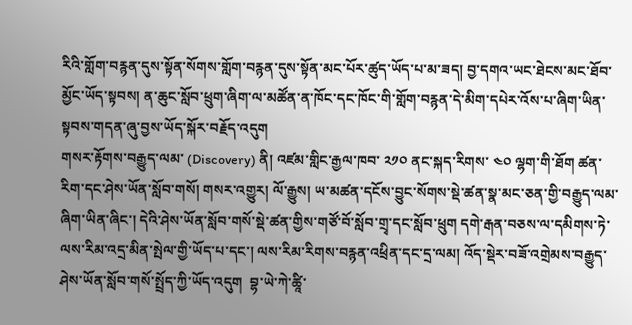རིའི་གློག་བརྙན་དུས་སྟོན་སོགས་གློག་བརྙན་དུས་སྟོན་མང་པོར་ཚུད་ཡོད་པ་མ་ཟད། བྱ་དགའ་ཡང་ཐེངས་མང་ཐོབ་མྱོང་ཡོད་སྟབས། ན་ཆུང་སློབ་ཕྲུག་ཞིག་ལ་མཚོན་ན་ཁོང་དང་ཁོང་གི་གློག་བརྙན་དེ་མིག་དཔེར་འོས་པ་ཞིག་ཡིན་སྟབས་གདན་ཞུ་བྱས་ཡོད་སྐོར་བརྗོད་འདུག
གསར་རྟོགས་བརྒྱུད་ལམ་ (Discovery) ནི། འཛམ་གླིང་རྒྱལ་ཁབ་ ༢༡༠ ནང་སྐད་རིགས་ ༤༠ ལྷག་གི་ཐོག ཚན་རིག་དང་ཤེས་ཡོན་སློབ་གསོ། གསར་འགྱུར། ལོ་རྒྱུས། ཡ་མཚན་དངོས་བྱུང་སོགས་སྡེ་ཚན་སྣ་མང་ཅན་གྱི་བརྒྱུད་ལམ་ཞིག་ཡིན་ཞིང་། དེའི་ཤེས་ཡོན་སློབ་གསོ་སྡེ་ཚན་གྱིས་གཙོ་བོ་སློབ་གྲྭ་དང་སློབ་ཕྲུག དགེ་རྒན་བཅས་ལ་དམིགས་ཏེ་ལས་རིམ་འདྲ་མིན་སྤེལ་གྱི་ཡོད་པ་དང་། ལས་རིམ་རིགས་བརྙན་འཕྲིན་དང་དྲ་ལམ། འོད་སྡེར་བཟོ་འགྲེམས་བརྒྱུད་ཤེས་ཡོན་སློབ་གསོ་སྤྲོད་ཀྱི་ཡོད་འདུག  བྷ་ཡེ་ཀེ་ཚཱི་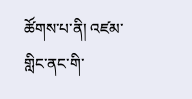ཚོགས་པ་ནི། འཛམ་གླིང་ནང་གི་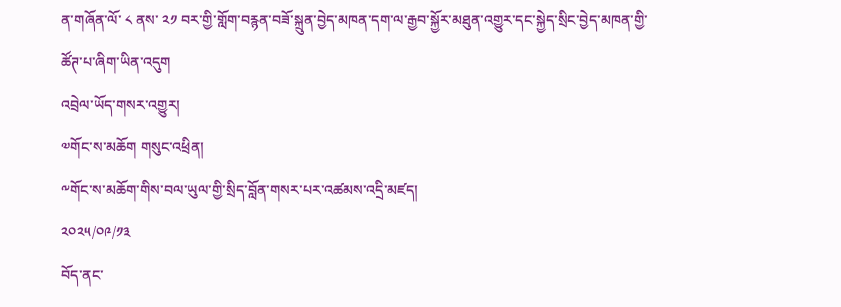ན་གཞོན་ལོ་ ༨ ནས་ ༢༡ བར་གྱི་གློག་བརྙན་བཟོ་སྐྲུན་བྱེད་མཁན་དག་ལ་རྒྱབ་སྐྱོར་མཐུན་འགྱུར་དང་སྐྱེད་སྲིང་བྱེད་མཁན་གྱི་ཚོཊ་པ་ཞིག་ཡིན་འདུག
འབྲེལ་ཡོད་གསར་འགྱུར།
༧གོང་ས་མཆོག གསུང་འཕྲིན།
༸གོང་ས་མཆོག་གིས་བལ་ཡུལ་གྱི་སྲིད་བློན་གསར་པར་འཚམས་འདྲི་མཛད།
༢༠༢༥/༠༩/༡༣
བོད་ནང་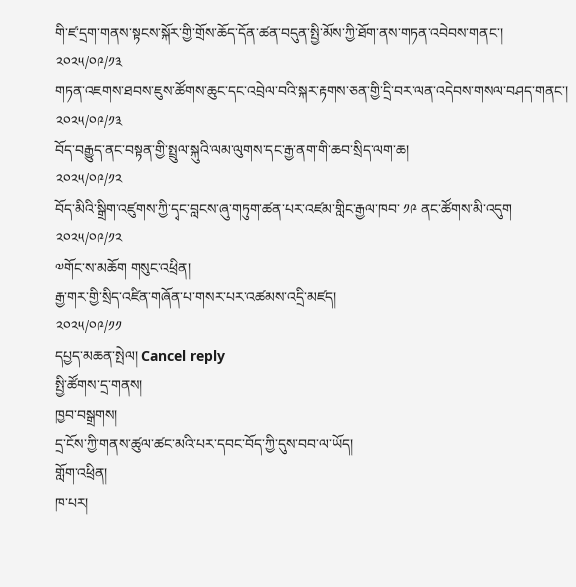གི་ཛ་དྲག་གནས་སྟངས་སྐོར་གྱི་གྲོས་ཆོད་དོན་ཚན་བདུན་སྤྱི་མོས་ཀྱི་ཐོག་ནས་གཏན་འབེབས་གནང་།
༢༠༢༥/༠༩/༡༣
གཏན་འཇགས་ཐབས་ཇུས་ཚོགས་ཆུང་དང་འབྲེལ་བའི་སྐར་རྟགས་ཅན་གྱི་དྲི་བར་ལན་འདེབས་གསལ་བཤད་གནང་།
༢༠༢༥/༠༩/༡༣
བོད་བརྒྱུད་ནང་བསྟན་གྱི་སྤྲུལ་སྐུའི་ལམ་ལུགས་དང་རྒྱ་ནག་གི་ཆབ་སྲིད་ལག་ཆ།
༢༠༢༥/༠༩/༡༢
བོད་མིའི་སྒྲིག་འཛུགས་ཀྱི་དྭང་བླངས་ཞུ་གཏུག་ཚན་པར་འཛམ་གླིང་རྒྱལ་ཁབ་ ༡༩ ནང་ཚོགས་མི་འདུག
༢༠༢༥/༠༩/༡༢
༧གོང་ས་མཆོག གསུང་འཕྲིན།
རྒྱ་གར་གྱི་སྲིད་འཛིན་གཞོན་པ་གསར་པར་འཚམས་འདྲི་མཛད།
༢༠༢༥/༠༩/༡༡
དཔྱད་མཆན་སྤེལ། Cancel reply
སྤྱི་ཚོགས་དྲ་གནས།
ཁྱབ་བསྒྲགས།
དྲ་ངོས་ཀྱི་གནས་ཚུལ་ཚང་མའི་པར་དབང་བོད་ཀྱི་དུས་བབ་ལ་ཡོད།
གློག་འཕྲིན།
ཁ་པར།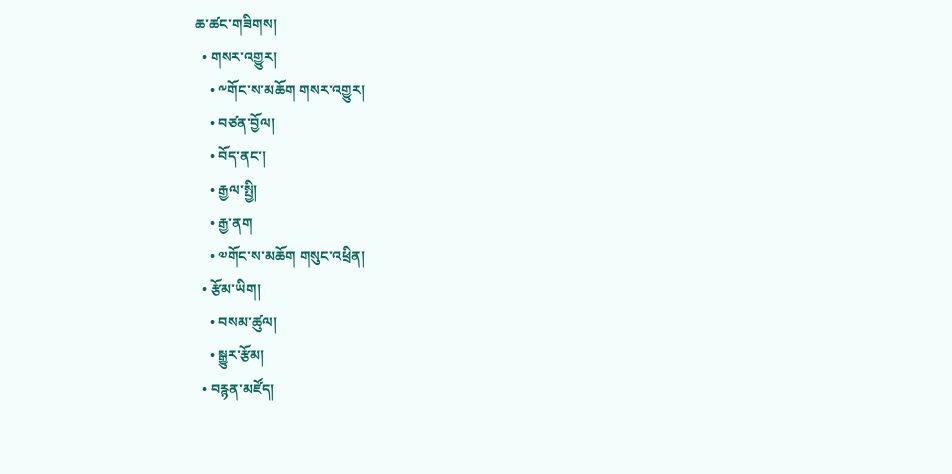ཆ་ཚང་གཟིགས།
  • གསར་འགྱུར།
    • ༸གོང་ས་མཆོག གསར་འགྱུར།
    • བཙན་བྱོལ།
    • བོད་ནང་།
    • རྒྱལ་སྤྱི།
    • རྒྱ་ནག
    • ༧གོང་ས་མཆོག གསུང་འཕྲིན།
  • རྩོམ་ཡིག།
    • བསམ་ཚུལ།
    • སྒྱུར་རྩོམ།
  • བརྙན་མཛོད།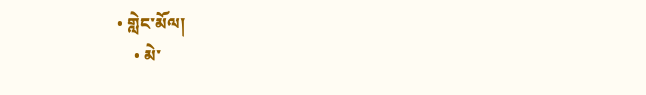• གླེང་མོལ།
    • མེ་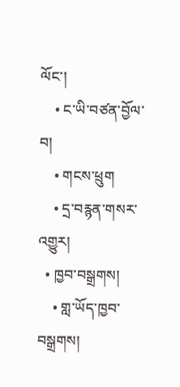ལོང་།
    • ང་ཡི་བཙན་བྱོལ་བ།
    • གངས་ཕྲུག
    • དྲ་བརྙན་གསར་འགྱུར།
  • ཁྱབ་བསྒྲགས།
    • གླ་ཡོད་ཁྱབ་བསྒྲགས།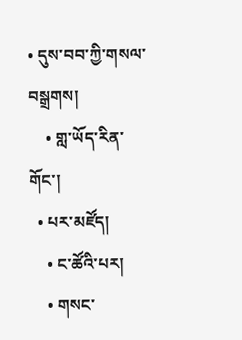• དུས་བབ་ཀྱི་གསལ་བསྒྲགས།
    • གླ་ཡོད་རིན་གོང་།
  • པར་མཛོད།
    • ང་ཚོའི་པར།
    • གསང་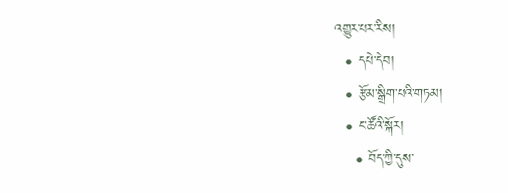འགྱུར་པར་རིས།
  • དཔེ་དེབ།
  • རྩོམ་སྒྲིག་པའི་གཏམ།
  • ང་ཚོའི་སྐོར།
    • བོད་ཀྱི་དུས་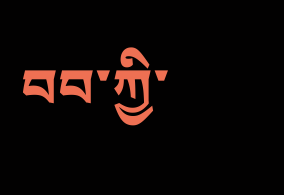བབ་ཀྱི་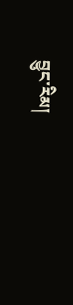བྱུང་རིམ།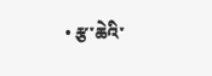• རྩ་ཆེའི་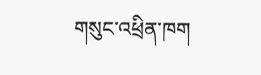གསུང་འཕྲིན་ཁག